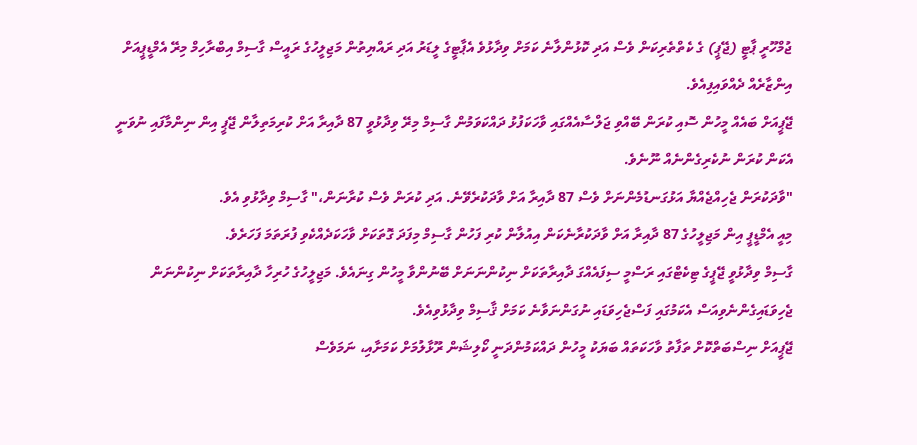ޖުމްހޫރީ ޕާޓީ (ޖޭޕީ) ގެ ކެތްތެރިކަން ވެސް އަދި ކޮޅުންލާނެ ކަމަށް ވިދާޅުވެ އެޕާޓީގެ ލީޑަރު އަދި ރައްޔިތުން މަޖިލީހުގެ ރައީސް ގާސިމް އިބްރާހިމް މިރޭ އެމްޑީޕީއަށް އިންޒާރެއް ދެއްވައިފިއެވެ.
ޖޭޕީއަށް ބައެއް މީހުން ސޮއި ކުރަން ބޭއްވި ޖަލްސާއެއްގައި ވާހަކަފުޅު ދައްކަވަމުން ގާސިމް މިރޭ ވިދާޅުވީ 87 ދާއިރާ އަށް ކުރިމަތިލާން ޖޭޕީ އިން ނިންމާފައި ނުވަނީ އެކަން ކުރަން ނުކެރިގެންނެއް ނޫނެވެ.
"ވާދަކުރަން ޖެހިއްޖެއްޔާ އަޅުގަނޑުމެންނަށް ވެސް 87 ދާއިރާ އަށް ވާދަކުރެވޭނެ. އަދި ކުރަން ވެސް ކުރާނަން،" ގާސިމް ވިދާޅުވި އެވެ.
މިއީ އެމްޑީޕީ އިން މަޖިލީހުގެ 87 ދާއިރާ އަށް ވާދަކުރާނެކަން އިއުލާން ކުރި ފަހުން ގާސިމް މިފަދަ ގޮތަކަށް ވާހަކަދެއްކެވި ފުރަތަމަ ފަހަރެވެ.
ގާސިމް ވިދާޅުވީ ޖޭޕީގެ ޓިކެޓްގައި ރަސްމީ ސިފައެއްގަ ދާއިރާތަކަށް ނިކުންނަނަށް ބޭނުންވާ މީހުން ގިނައެވެ. މަޖިލީހުގެ ހުރިހާ ދާއިރާތަކަށް ނިކުންނަން ޖެހިވަޑައިގެންނެވިއަސް އެކަމުގައި ފަސްޖެހިވަޑައި ނުގަންނަވާނެ ކަމަށް ޤާސިމް ވިދާޅުވިއެވެ.
ޖޭޕީއަށް ނިސްބަތްކޮށް ތަފާތު ވާހަކަތައް ބަޔަކު މީހުން ދައްކަމުންދަނީ ކޯލިޝަން ރޫޅާލުމަށް ކަމަށާއި، ނަމަވެސް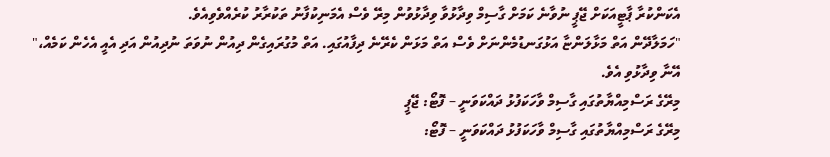އެކަންކުރާ ޕާޓީއަކަށް ޖޭޕީ ނުވާނެ ކަމަށް ގާސިމް ވިދާޅުވާ ވިދާޅުވުން މިރޭ ވެސް އެމަނިކުފާނު ތަކުރާރު ކުރެއްވެވިއެވެ.
"ހަމަލާދޭން އަތް މަޅާލަންޏާ އަޅުގަނޑުމެންނަށް ވެސް އަތް މަޅަން ކެރޭނެ ދިފާއުގައި. އަތް މުގުރައިގެން ދިއުން ނުވަތަ ނުދިއުން އަދި އެއީ އެހެން ކަމެއް،" އޭނާ ވިދާޅުވި އެވެ.
މިރޭގެ ރަސްމިއްޔާތުގައި ގާސިމް ވާހަކަފުޅު ދައްކަވަނީ – ފޮޓޯ: ޖޭޕީ
މިރޭގެ ރަސްމިއްޔާތުގައި ގާސިމް ވާހަކަފުޅު ދައްކަވަނީ – ފޮޓޯ: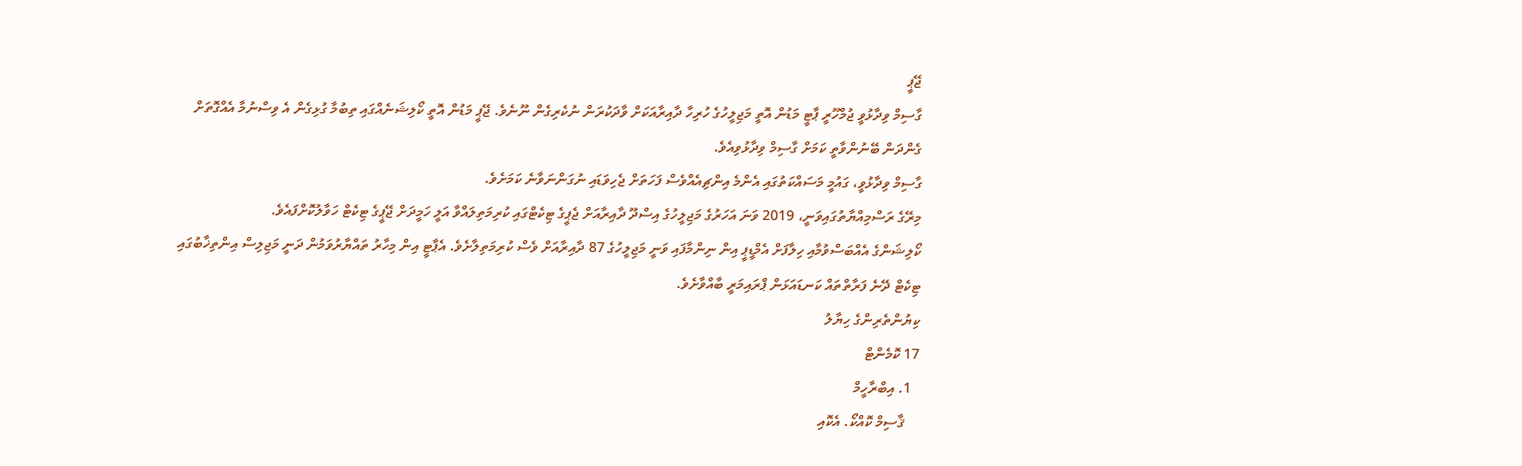ޖޭޕީ
ގާސިމް ވިދާޅުވީ ޖުމްހޫރީ ޕާޓީ މަޑުން އޮތީ މަޖިލީހުގެ ހުރިހާ ދާއިރާއަކަށް ވާދަކުރަން ނުކެރިގެން ނޫނެވެ. ޖޭޕީ މަޑުން އޮތީ ކޯލިޝަނެއްގައި ތިބުމާ ގުޅިގެން އެ ވިސްނުމާ އެއްގޮތަށް ގެންދަން ބޭނުންވާތީ ކަމަށް ގާސިމް ވިދާޅުވިއެވެ.
ގާސިމް ވިދާޅުވީ، ގައުމީ މަސައްކަތުގައި އެންމެ އިންޗިއެއްވެސް ފަހަތަށް ޖެހިވަޑައި ނުގަންނަވާނެ ކަމަށެވެ.
މިރޭގެ ރަސްމިއްޔާތުގައިވަނީ، 2019 ވަނަ އަހަރުގެ މަޖިލީހުގެ އިސްދޫ ދާއިރާއަށް ޖެޕީގެ ޓިކެޓްގައި ކުރިމަތިލައްވާ އަލީ ހަމީދަށް ޖޭޕީގެ ޓިކެޓް ހަވާލުކޮށްފައެވެ.
ކޯލިޝަންގެ އެއްބަސްވުމާއި ހިލާފަށް އެމްޑީޕީ އިން ނިންމާފައި ވަނީ މަޖިލީހުގެ 87 ދާއިރާއަށް ވެސް ކުރިމަތިލާށެވެ. އެޕާޓީ އިން މިހާރު ތައްޔާރުވަމުން ދަނީ މަޖިލިސް އިންތިޚާބުގައި ޓިކެޓް ދޭނެ ފަރާތްތައް ކަނޑައަޅަން ޕްރައިމަރީ ބާއްވާށެވެ.
ކިޔުންތެރިންގެ ހިޔާލު
17 ކޮމެންޓް
  1. އިބްރާހީމް
    ޤާސިމް ކޮއްކޯ. އެކޮއި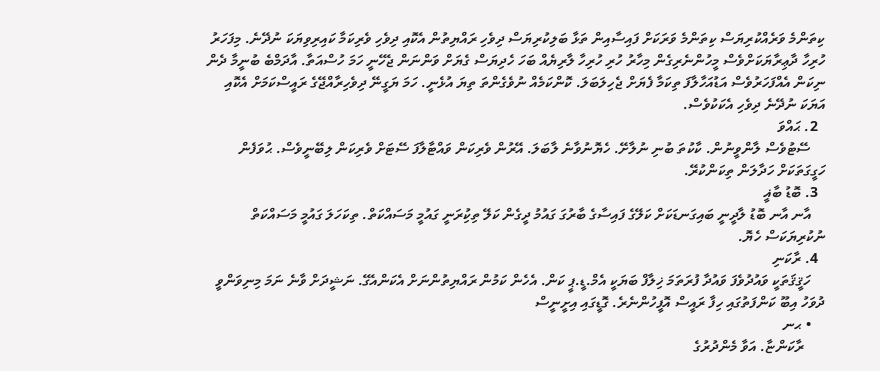ކިތަންމެ ވަރެއްކުރިޔަސް ކިތަންމެ ވަރަކަށް ފައިސާއިން ތަޅާ ބަލިކުރިޔަސް ދިވެހި ރައްޔިތުން އެކޮއި ދިވެހި ވެރިކަމާ ކައިރިވިޔަކަ ނުދޭނެ. މިފަހަރު ހުރިހާ ދާޢިރާޔަކަށްވެސް މީހުންނެރިގެން މިހާރު ހުރި ހުރިހާ ލާރިޔެއް ބަހަ ހެދިޔަސް ގެޔަށް ވަންނަން ޖެހޭނީ ހަމަ ހުސްއަތާ. އާދަމްބެ ބުނީމާ ދެން ނިކަން އެއްފަހަރުވެސް އަޑުއަހާލާފަ ތިކަމާ ފެޔަށް ޖެހިލަބަލަ. ކޮންކަމެއް ނުވެގެންތަ ތިޔަ އުޅެނީ. ހަމަ ޔަގީނޭ ދިވެހިރާއްޖޭގެ ރައީސްކަމަށް އެކޮއި އަޔަކަ ނުދޭނެ ދިވެހި އެކަކުވެސް.
  2. ޙައްވަ
    ސޭޓުވެސް ލާންވީނުން. ކާކުތަ ބުނި ނުލާށޭ. ހެޔޮނުވާނެ ލާބަލަ. އޭރުން ވެރިކަން ވައްޓާލާފަ ސޭޓަށް ވެރިކަން ލިބޭނީވެސް. ޙުވަފެން ހަގީގަތަކަށް ހަދާލަން ތިކަންކުރޭ.
  3. ބޮޑު ބާޣީ
    އާނ އާނ ބޮޑު ލާދީނީ ބައިގަނޑަކަށް ކަލޭގެ ފައިސާގެ ބާރުގަ ގައުމު ދީގެން ކަލޭ ތިކިުރަނީ ގައުމީ މަސައްކަތް. ތިކަހަލަ ގައުމީ މަސައްކަތް ނުކުރިޔަކަސް ހެޔޮ.
  4. ރާކަނި
    ހަޤީޤަތަކީ ވައުދުވެފަ ވައުދާ ފުރަތަމަ ޚިލާފް ބަޔަކީ އެމް.ޑީ.ޕީ ކަން. އެހެން ކަމުން ރައްޔިތުންނަށް އެކަންއެގޭ. ނަޝީދަށް ވާނެ ނަމަ މިނިވަންވީ ދުވަހު އިބޫ ކަންފަތުގައި ހިފާ ރައީސް އޮފީހުންނެރެ. ގޮޑީގައި އިށީނީސް
    • ޙނ
      ރާކަންޏާ. އަވާ މެންދުރުގެ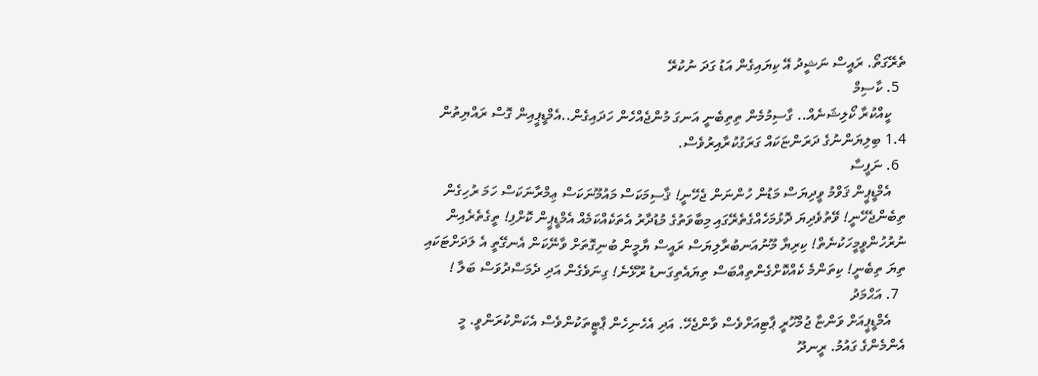ތެރޭގަތޯ. ރައީސް ނަޝީދު އޭ ކިޔައިގެން އަޑު ގަދަ ނުކުރޭ
  5. ކާސިމް
    ކީއްކުރާ ކޯލިޝަނެއް.. ގާސިމުމެން ތިތިބެނީ އަނގަ މުންޖެއްހެން ހަދައިގެން..އެމްޑީޕީއިން ގޮސް ރައްޔިތުން 1.4 ބިލިޔަންނުގެ ދަރަންޏަކައް ގަރަގުކުރާއިރުވެސް.
  6. ނަފީސާ
    އެމްޑީޕީން ޤަވްމު ވީދިޔަސް މަޑުން ހުންނަން ޖެހޭނީ! ޤާސިމަކަސް މައުމޫނަކަސް ޢިމްރާނަކަސް ހަމަ ރުހިގެން ތިބެންޖެހޭނީ! ވޭތުވެދިޔަ ދޮޅުމަހެއްގެތެރޭގައި މިބާވަތުގެ މުޑުދާރު އެތަކެއްކަމެއް އެމްޑީޕީން ކޮށްފި! ތީގެތެރެއިން ނުރުހުންވީމީހަކުނެތް! ކިރިޔާ މޫނުއަނބުރާލިޔަސް ރައީސް ޔާމީން ބުނިގޮތަށް ވާނޭކަން އެނގޭތީ އެ ލަދަށްޓަކައި ތިޔަ ތިބެނީ! ކިތަންމެ ކެއްކޮށްގެންތިއްބަސް ތިޔައެތިގަނޑު ރޫޅޭނެ! ގިނަވެގެން އަދި ދެމަސްދުވަސް ބަލާ !
  7. އަޙްމަދު
    އެމްޑީޕީއަށް ވަންޏާ ޖުމްހޫރީ ޕާޓިއަށްވެސް ވާންޖެހޭ. އަދި އެހެނިހެން ޕާޓީތަކުންވެސް އެކަންކުރަންވީ. މީ އެންމެންގެ ގައުމު. ރީނދޫ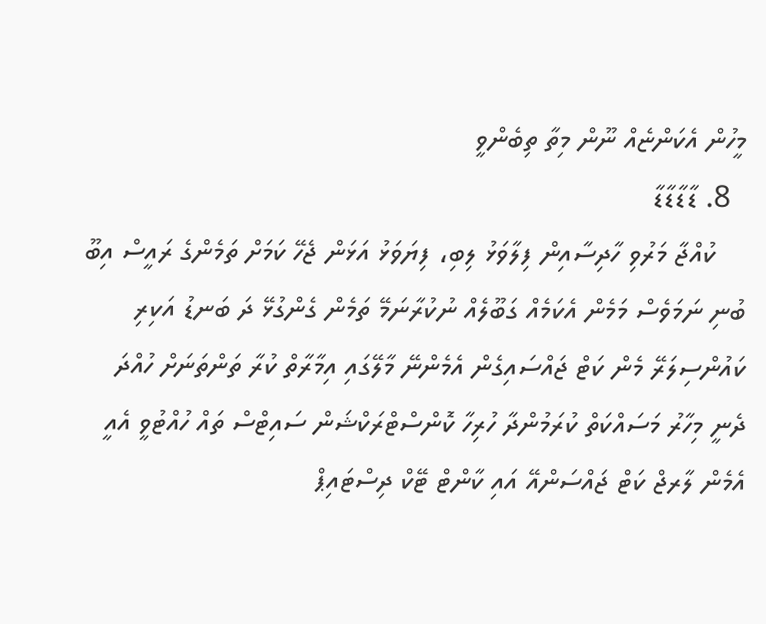މީހުން އެކަންޏެއް ނޫން މިތާ ތިބެންވީ
  8. ޑާޑާޑާޑާ
    ކުއްޖާ މަރުވި ހާދިސާއިން ފިލާވަޅު ލިބި، ފިޔަވަޅު އަޅަން ޖެހޭ ކަމަށް ތަމެންގެ ރައީސް އިބޫ ބުނި ނަމަވެސް މަމެން އެކަމެއް ގަބޫލެއް ނުކުރާނަމޭ ތަމެން ގެންގުޅޭ ދަ ބަނޑު އަކިރި ކައުންސިލަރޭ މެން ކަޓް ޖައްސައިގެން އެމެންނޭ މާލޭގައި އިމާރާތް ކުރާ ތަންތަނަށް ހުއްދަ ދެނީ މިހާރު މަސައްކަތް ކުރަމުންދާ ހުރިހާ ކޮންސްޓްރަކްޝަން ސައިޓްސް ތައް ހުއްޓުވީ އެއީ އެމެން ލާރޖް ކަޓް ޖައްސަންއޭ އައި ކާންޓް ޓޭކް ދިސްޓައިޕް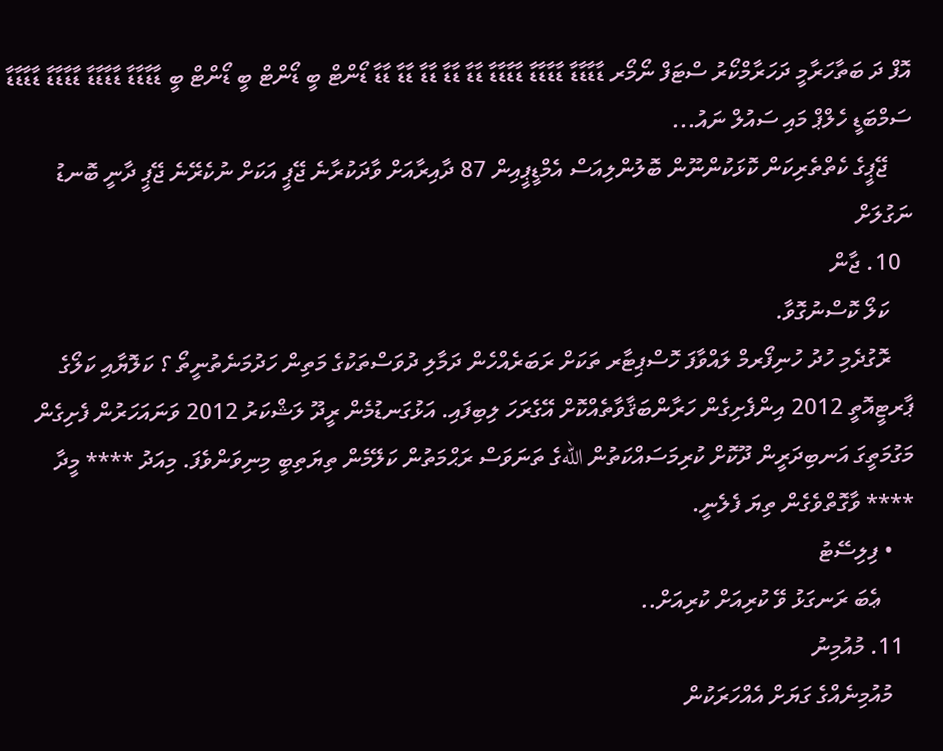އޮފް ދަ ބަތާހަރާމީ ދަހަރާމްކޯރު ސްޓަފް ނޯމޯރ ޑާޑާޑާޑާ ޑާޑާޑާޑާ ޑާޑާޑާޑާ ޑާޑާ ޑާޑާ ޑާޑާ ޑާޑާ ޑާޑާ ޑޯންޓް ބީ ޑޯންޓް ބީ ޑޯންޓް ބީ ޑާޑާޑާޑާ ޑާޑާޑާޑާ ޑާޑާޑާޑާ ޑާޑާޑާޑާ ސަމްބަޑީ ހެލްޕް މައި ސައުލް ނައު...
    ޖޭޕީގެ ކެތްތެރިކަން ކޮޅަކުންނޫން ބޮލުންލިއަސް އެމްޑީޕީއިން 87 ދާއިރާއަށް ވާދަކުރާނެ ޖޭޕީ އަކަށް ނުކެރޭނެ ޖޭޕީ ދާނީ ބޮނޑު ނަގުލަށް
  10. ޖާން
    ކަލޯ ކޮސްނުގޮވާ.
    ރޮގުދެމި ހުދު ހުނިފޯރމް ލައްވާފަ ހޮސްޕިޓާރ ތަކަށް ރަބަރެއްހެން ދަމާލި ދުވަސްތަކުގެ މަތިން ހަދުމަނެތުނީތޯ ؟ ކަލޮޔާއި ކަލޯގެ ޕާރޓީއޮތީ 2012 އިންފެށިގެން ހަރާންބަޤާވާތެއްކޮށް އޭގެރަހަ ލިބިފައި. އަޅުގަނޑުމެން ރީދޫ ލަޝްކަރު 2012 ވަނައަހަރުން ފެށިގެން މަގުމަތީގަ އަނބިދަރީން ދޫކޮށް ކުރިމަސައްކަތުން اللهގެ ތަނަވަސް ރަޙްމަތުން ކަލޭމެން ތިޔަތިބީ މިނިވަންވެފަ. މިއަދު **** މީދާ **** ވާގޮތްވެގެން ތިޔަ ފެލެނީ.
    • ފިލިސޭޓު
      ޢެބަ ރަނގަޅު ވޭ ކުރިއަށް ކުރިއަށް..
  11. މުއުމިނު
    މުއުމިނެއްގެ ގަޔަށް އެއްހަރަކުން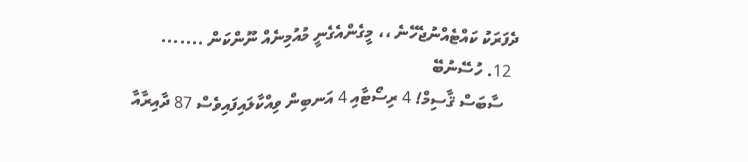ދެފަރަކު ކައްޓެއްނުޖެހޭނެ ،، މީގެންއެގެނީ މުއުމިނެއް ނޫންކަން .......
  12. ހުސޭނުބޭ
    ސާބަސް ޤާސިމް! 4 ރިސޯޓާއި 4 އަނބިން ވިއްކާލައިފައިވެސް 87 ދާއިރާއާ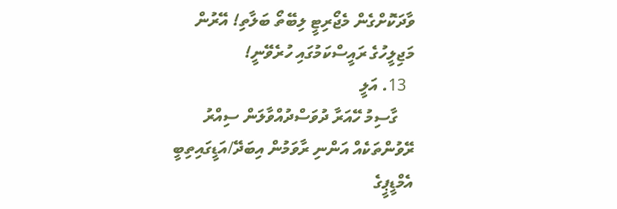ވާދަކޮށްގެން މެޖޯރިޓީ ލިބޭތޯ ބަލާތި! އޭރުން މަޖިލީހުގެ ރައީސްކަމުގައި ހުރެވޭނީ!
  13. އަލީ
    ގާސިމު ހޭއަރާ ދުވަސްދުއްވާލަން ސިއްރު ރޭވުންތަކެއް އަންނި ރާވަމުން އިބަދޭ/އަޑީގައިތިބީ އެމްޑީޕީގެ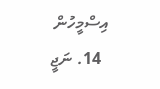އިސްމީހުން
  14. ނަޖީ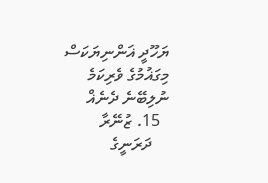ޔަހޫދީ ޣަންނިޔަކަސް މިގަޣުމުގެ ވެރިކަމެ ނުލިބޭނެ ދެނެޣް
  15. ޒުނޭރާ
    ދަރަނީގެ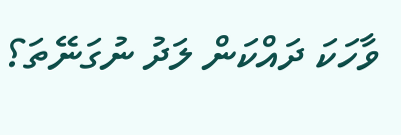ވާހަކަ ދައްކަން ލަދު ނުގަނޭތަ؟